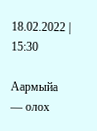18.02.2022 | 15:30

Аармыйа — олох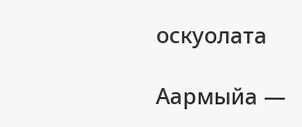оскуолата

Аармыйа —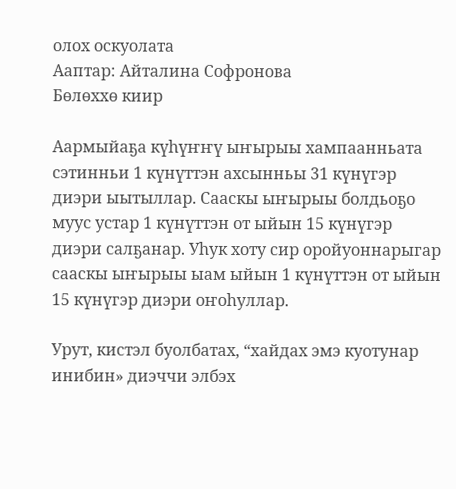олох оскуолата
Ааптар: Айталина Софронова
Бөлөххө киир

Аармыйаҕа күһүҥҥү ыҥырыы хампаанньата сэтинньи 1 күнүттэн ахсынньы 31 күнүгэр диэри ыытыллар. Сааскы ыҥырыы болдьоҕо муус устар 1 күнүттэн от ыйын 15 күнүгэр диэри салҕанар. Уһук хоту сир оройуоннарыгар сааскы ыҥырыы ыам ыйын 1 күнүттэн от ыйын 15 күнүгэр диэри оҥоһуллар.

Урут, кистэл буолбатах, “хайдах эмэ куотунар инибин» диэччи элбэх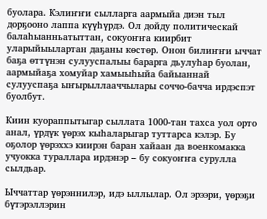буолара. Кэлиҥҥи сылларга аармыйа диэн тыл дорҕооно лаппа күүһүрдэ. Ол дойду политическай балаһыанньатыттан, сокуоҥҥа киирбит уларыйыылартан даҕаны көстөр. Онон билиҥҥи ыччат баҕа өттүнэн сулууспалыы барарга дьулуһар буолан, аармыйаҕа хомуйар хамыыһыйа байыаннай сулууспаҕа ыҥырыллааччылары соччо-бачча ирдэспэт буолбут.

Киин куораппытыгар сыллата 1000-тан тахса уол орто анал, үрдүк үөрэх кыһаларыгар туттарса кэлэр. Бу оҕолор үөрэххэ киирэн баран хайаан да военкомакка учуокка тураллара ирдэнэр – бу сокуоҥҥа сурулла сылдьар.

Ыччаттар үөрэннилэр, идэ ыллылар. Ол эрээри, үөрэҕи бүтэрэллэрин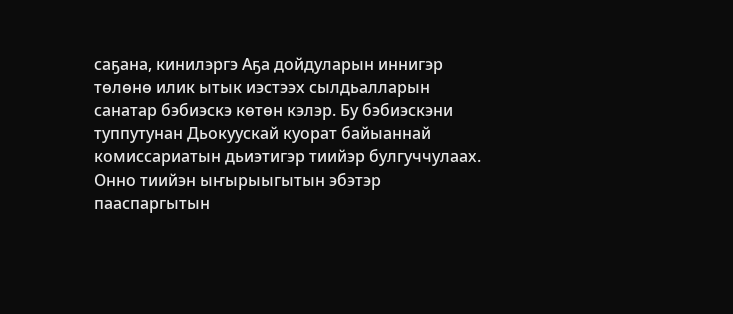саҕана, кинилэргэ Аҕа дойдуларын иннигэр төлөнө илик ытык иэстээх сылдьалларын санатар бэбиэскэ көтөн кэлэр. Бу бэбиэскэни туппутунан Дьокуускай куорат байыаннай комиссариатын дьиэтигэр тиийэр булгуччулаах. Онно тиийэн ыҥырыыгытын эбэтэр пааспаргытын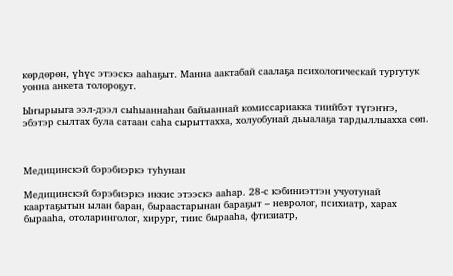көрдөрөн, үһүс этээскэ ааһаҕыт. Манна аактабай саалаҕа психологическай тургутук уонна анкета толороҕут.

Ыҥырыыга ээл-дээл сыһыаннаһан байыаннай комиссариакка тиийбэт түгэҥҥэ, эбэтэр сылтах була сатаан саһа сырыттахха, холуобунай дьыалаҕа тардыллыахха сөп.



Медицинскэй бэрэбиэркэ туһунан

Медицинскэй бэрэбиэркэ иккис этээскэ ааһар. 28-с кэбиниэттэн учуотунай каартаҕытын ылан баран, быраастарынан бараҕыт – невролог, психиатр, харах бырааһа, отоларинголог, хирург, тиис бырааһа, фтизиатр,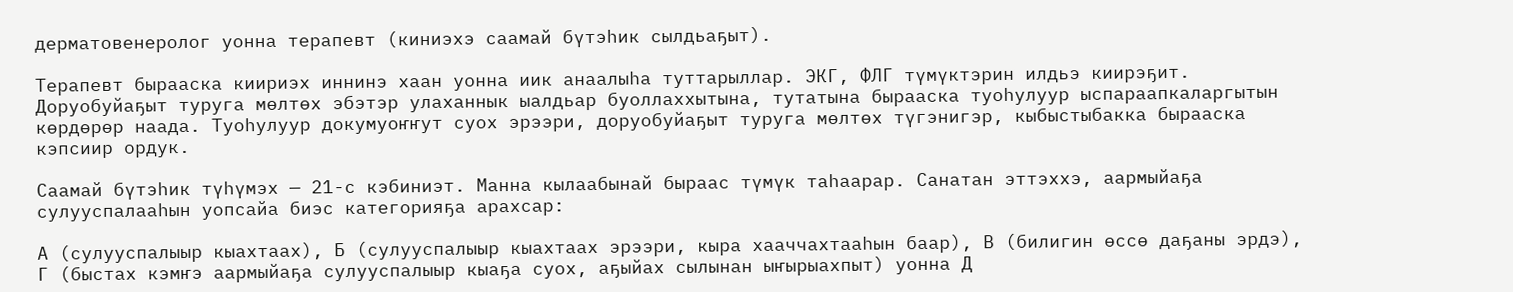дерматовенеролог уонна терапевт (киниэхэ саамай бүтэһик сылдьаҕыт).

Терапевт бырааска киириэх иннинэ хаан уонна иик анаалыһа туттарыллар. ЭКГ, ФЛГ түмүктэрин илдьэ киирэҕит. Доруобуйаҕыт туруга мөлтөх эбэтэр улаханнык ыалдьар буоллаххытына, тутатына бырааска туоһулуур ыспараапкаларгытын көрдөрөр наада. Туоһулуур докумуоҥҥут суох эрээри, доруобуйаҕыт туруга мөлтөх түгэнигэр, кыбыстыбакка бырааска кэпсиир ордук.

Саамай бүтэһик түһүмэх — 21-с кэбиниэт. Манна кылаабынай быраас түмүк таһаарар. Санатан эттэххэ, аармыйаҕа сулууспалааһын уопсайа биэс категорияҕа арахсар:

А (сулууспалыыр кыахтаах), Б (сулууспалыыр кыахтаах эрээри, кыра хааччахтааһын баар), В (билигин өссө даҕаны эрдэ), Г (быстах кэмҥэ аармыйаҕа сулууспалыыр кыаҕа суох, аҕыйах сылынан ыҥырыахпыт) уонна Д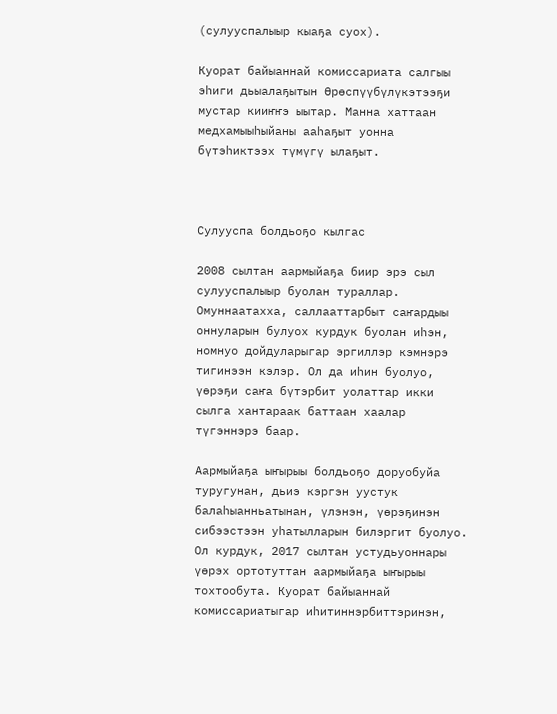(сулууспалыыр кыаҕа суох).

Куорат байыаннай комиссариата салгыы эһиги дьыалаҕытын Өрөспүүбүлүкэтээҕи мустар кииҥҥэ ыытар. Манна хаттаан медхамыыһыйаны ааһаҕыт уонна бүтэһиктээх түмүгү ылаҕыт.



Сулууспа болдьоҕо кылгас

2008 сылтан аармыйаҕа биир эрэ сыл сулууспалыыр буолан тураллар. Омуннаатахха, саллааттарбыт саҥардыы оннуларын булуох курдук буолан иһэн, номнуо дойдуларыгар эргиллэр кэмнэрэ тигинээн кэлэр. Ол да иһин буолуо, үөрэҕи саҥа бүтэрбит уолаттар икки сылга хантараак баттаан хаалар түгэннэрэ баар.

Аармыйаҕа ыҥырыы болдьоҕо доруобуйа туругунан, дьиэ кэргэн уустук балаһыанньатынан, үлэнэн, үөрэҕинэн сибээстээн уһатылларын билэргит буолуо. Ол курдук, 2017 сылтан устудьуоннары үөрэх ортотуттан аармыйаҕа ыҥырыы тохтообута. Куорат байыаннай комиссариатыгар иһитиннэрбиттэринэн,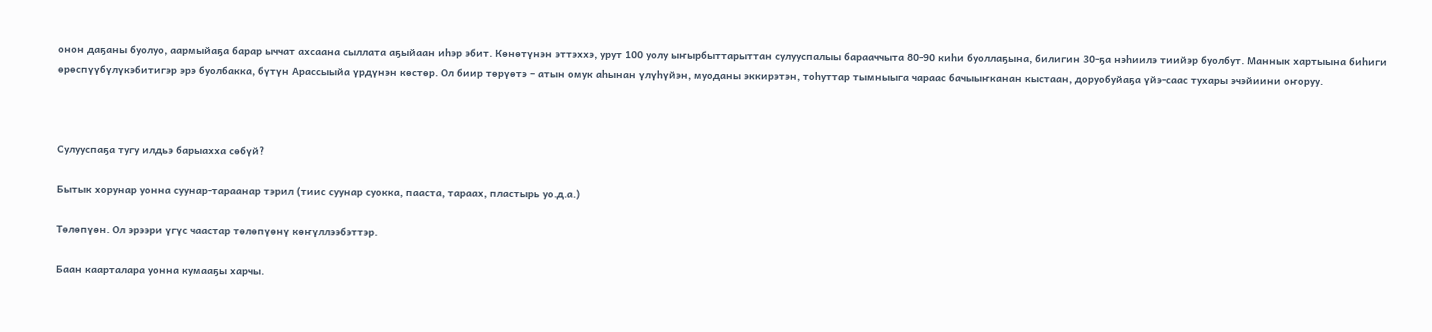онон даҕаны буолуо, аармыйаҕа барар ыччат ахсаана сыллата аҕыйаан иһэр эбит. Көнөтүнэн эттэххэ, урут 100 уолу ыҥырбыттарыттан сулууспалыы барааччыта 80-90 киһи буоллаҕына, билигин 30-ҕа нэһиилэ тиийэр буолбут. Маннык хартыына биһиги өрөспүүбүлүкэбитигэр эрэ буолбакка, бүтүн Арассыыйа үрдүнэн көстөр. Ол биир төрүөтэ – атын омук аһынан үлүһүйэн, муоданы эккирэтэн, тоһуттар тымныыга чараас бачыыҥканан кыстаан, доруобуйаҕа үйэ-саас тухары эчэйиини оҥоруу.



Сулууспаҕа тугу илдьэ барыахха сөбүй?

Бытык хорунар уонна суунар-тараанар тэрил (тиис суунар суокка, пааста, тараах, пластырь уо.д.а.)

Төлөпүөн. Ол эрээри үгүс чаастар төлөпүөнү көҥүллээбэттэр.

Баан каарталара уонна кумааҕы харчы.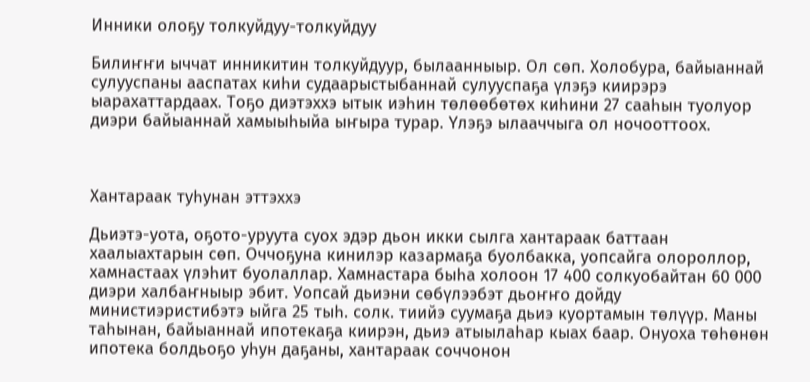Инники олоҕу толкуйдуу-толкуйдуу

Билиҥҥи ыччат инникитин толкуйдуур, былаанныыр. Ол сөп. Холобура, байыаннай сулууспаны ааспатах киһи судаарыстыбаннай сулууспаҕа үлэҕэ киирэрэ ыарахаттардаах. Тоҕо диэтэххэ ытык иэһин төлөөбөтөх киһини 27 сааһын туолуор диэри байыаннай хамыыһыйа ыҥыра турар. Үлэҕэ ылааччыга ол ночооттоох.



Хантараак туһунан эттэххэ

Дьиэтэ-уота, оҕото-уруута суох эдэр дьон икки сылга хантараак баттаан хаалыахтарын сөп. Оччоҕуна кинилэр казармаҕа буолбакка, уопсайга олороллор, хамнастаах үлэһит буолаллар. Хамнастара быһа холоон 17 400 солкуобайтан 60 000 диэри халбаҥныыр эбит. Уопсай дьиэни сөбүлээбэт дьоҥҥо дойду министиэристибэтэ ыйга 25 тыһ. солк. тиийэ суумаҕа дьиэ куортамын төлүүр. Маны таһынан, байыаннай ипотекаҕа киирэн, дьиэ атыылаһар кыах баар. Онуоха төһөнөн ипотека болдьоҕо уһун даҕаны, хантараак соччонон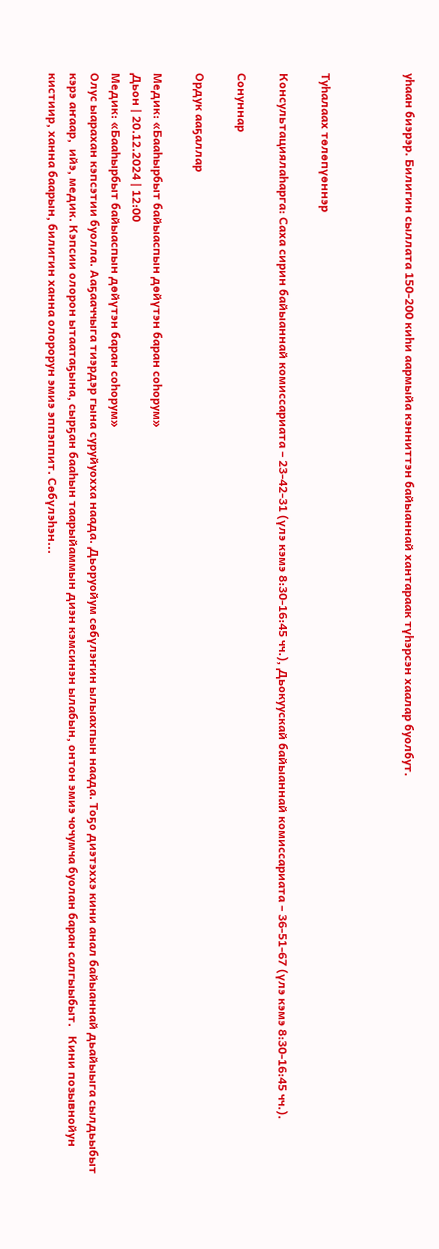уһаан биэрэр. Билигин сыллата 150-200 киһи аармыйа кэнниттэн байыаннай хантараак түһэрсэн хаалар буолбут.



Туһалаах төлөпүөннэр

Консультациялаһарга: Саха сирин байыаннай комиссариата – 23-42-31 (үлэ кэмэ 8:30-16:45 чч.), Дьокуускай байыаннай комиссариата – 36-51-67 (үлэ кэмэ 8:30-16:45 чч.).

Сонуннар

Ордук ааҕаллар

Медик: «Бааһырбыт байыаспын дөйүтэн баран соһорум»
Дьон | 20.12.2024 | 12:00
Медик: «Бааһырбыт байыаспын дөйүтэн баран соһорум»
Олус ыарахан кэпсэтии буолла. Ааҕааччыга тиэрдэр гына суруйуохха наада. Дьоруойум сөбүлэҥин ылыахпын наада. Тоҕо диэтэххэ кини анал байыаннай дьайыыга сылдьыбыт кэрэ аҥаар,  ийэ, медик. Кэпсии олорон ытаатаҕына, сырҕан бааһын таарыйаммын диэн кэмсинэн ылабын, онтон эмиэ чочумча буолан баран салгыыбыт.   Кини позывнойун кистиир, ханна баарын, билигин ханна олорорун эмиэ эппэппит. Сөбүлэһэн...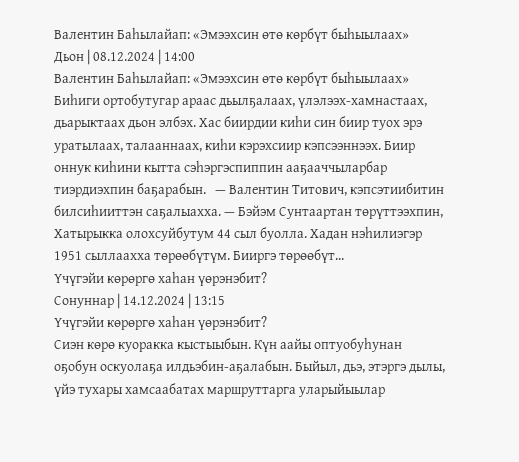Валентин Баһылайап: «Эмээхсин өтө көрбүт быһыылаах»
Дьон | 08.12.2024 | 14:00
Валентин Баһылайап: «Эмээхсин өтө көрбүт быһыылаах»
Биһиги ортобутугар араас дьылҕалаах, үлэлээх-хамнастаах, дьарыктаах дьон элбэх. Хас биирдии киһи син биир туох эрэ уратылаах, талааннаах, киһи кэрэхсиир кэпсээннээх. Биир оннук киһини кытта сэһэргэспиппин ааҕааччыларбар тиэрдиэхпин баҕарабын.   — Валентин Титович, кэпсэтиибитин билсиһииттэн саҕалыахха. — Бэйэм Сунтаартан төрүттээхпин, Хатырыкка олохсуйбутум 44 сыл буолла. Хадан нэһилиэгэр 1951 сыллаахха төрөөбүтүм. Бииргэ төрөөбүт...
Үчүгэйи көрөргө хаһан үөрэнэбит?
Сонуннар | 14.12.2024 | 13:15
Үчүгэйи көрөргө хаһан үөрэнэбит?
Сиэн көрө куоракка кыстыыбын. Күн аайы оптуобуһунан оҕобун оскуолаҕа илдьэбин-аҕалабын. Быйыл, дьэ, этэргэ дылы, үйэ тухары хамсаабатах маршруттарга уларыйыылар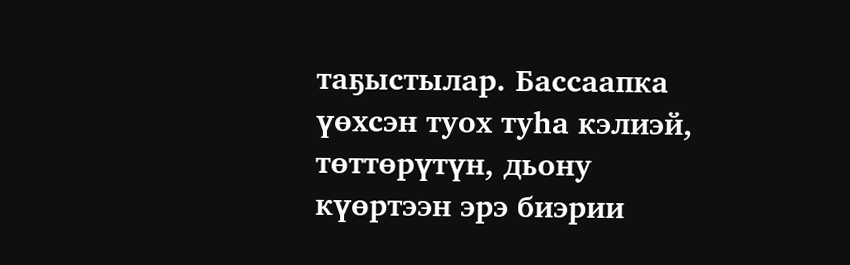таҕыстылар. Бассаапка үөхсэн туох туһа кэлиэй, төттөрүтүн, дьону күөртээн эрэ биэрии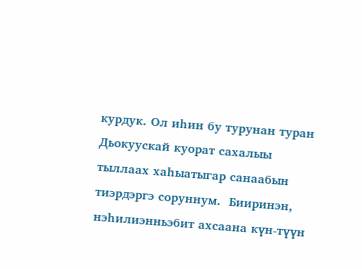курдук. Ол иһин бу турунан туран Дьокуускай куорат сахалыы тыллаах хаһыатыгар санаабын тиэрдэргэ соруннум.  Бииринэн, нэһилиэнньэбит ахсаана күн-түүн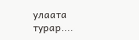улаата турар....